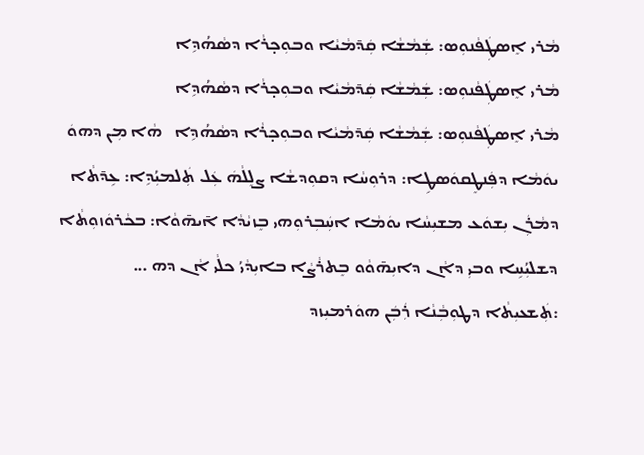ܡܵܪܝ ܐܸܣܛܲܦܵܢܘܼܣ: ܫܲܡܵܫܵܐ ܩܲܕ̄ܡܵܝܵܐ ܘܒܘܼܟ̣ܪܵܐ ܕܣܵܗܳܕܹܐ
ܡܵܪܝ ܐܸܣܛܲܦܵܢܘܼܣ: ܫܲܡܵܫܵܐ ܩܲܕ̄ܡܵܝܵܐ ܘܒܘܼܟ̣ܪܵܐ ܕܣܵܗܳܕܹܐ
ܡܵܪܝ ܐܸܣܛܲܦܵܢܘܼܣ: ܫܲܡܵܫܵܐ ܩܲܕ̄ܡܵܝܵܐ ܘܒܘܼܟ̣ܪܵܐ ܕܣܵܗܳܕܹܐ   ܗܵܐ ܡܼܢ ܕܗܘܿ ܝܘܿܡܵܐ ܕܦܲܢܛܸܩܘܿܣܛܹܐ: ܕܪܘܼܚܵܐ ܕܩܘܼܕܫܵܐ ܨܠܸܠܵܗܿ ܥܲܠ ܬܲܠܡܝܼܳܕܹܐ: ܥܹܕ̄ܬܵܐ ܕܡܵܪܲܢ ܝܼܫܘܿܥ ܡܫܝܼܚܵܐ ܝܘܿܡܵܐ ܐܚܲܒܼܪܘܼܗܝ ܒܸܙܝܵܕܵܐ ܐ̄ܝܗ̄ܘܵܐ: ܒܟܵܪܘܿܙܘܼܬܵܐ ܕܫܠܝܼܳܚܹܐ ܘܒܝܼ ܕܐܵܢ ܕܐܝܼܗ̄ܘܵܘ ܒܸܬܪܵܨܵܐ ܒܐܝܼܕܵܝܳ ܟܠܵܝ ܐܵܢ ܕܗ ...
:ܬܲܫܥܝܼܬܵܐ ܕܛܘܼܒܼܵܢܵܐ ܪܲܒܲܢ ܗܘܿܪܡܝܼܙܕ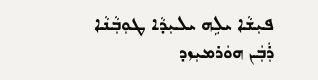ܦܝܼܫܵܐ ܝܠܹܗ ܝܠܝܼܕܵܐ ܛܘܼܒܼܵܢܵܐ ܪܲܒܲܢ ܗܘܿܪܡܝܼܙܕ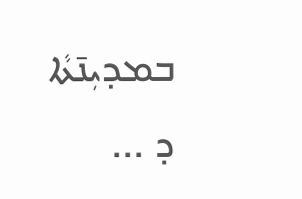ܒܡܕܝܼܢ̄ܬܵܐ ܕ ...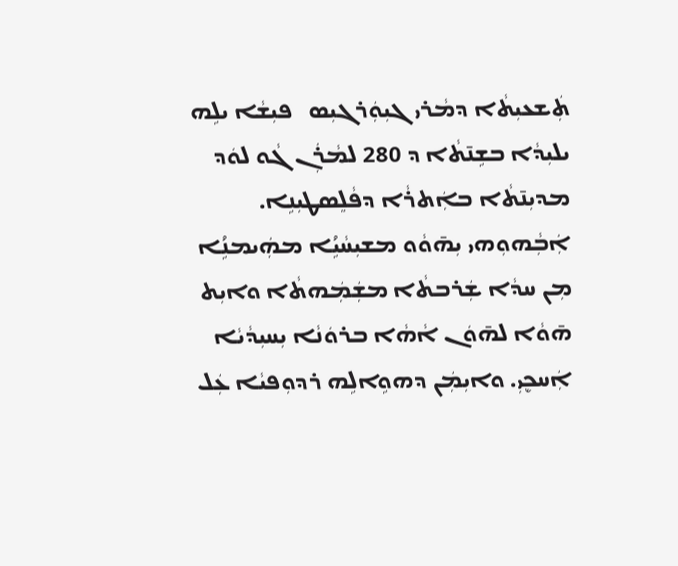ܬܲܫܥܝܼܬܵܐ ܕܡܵܪܝ ܓܝܼܘܲܪܓܝܼܣ   ܦܝܼܫܵܐ ܝܠܹܗ ܝܠܝܼܕܵܐ ܒܫܹܢ̄ܬܵܐ ܕ 280 ܠܡܵܪܲܢ ܓܵܘ ܠܘܿܕ ܡܕܝܼܢ̄ܬܵܐ ܒܐܲܬܪܵܐ ܕܦܵܠܸܣܛܝܼܢܹܐ. ܐܲܒܼܵܗܘܼܗܝ ܝܼܗ̄ܘܵܘ ܡܫܝܼܚܵܝܹܳܐ ܡܗܲܝܡܢܹܳܐ ܡܼܢ ܚܕܵܐ ܫܲܪܒܬܵܐ ܡܫܲܡܲܗܬܵܐ ܘܐܝܼܬ ܗ̄ܘܵܐ ܠܗ̄ܘܿܢ ܐܵܗܵܐ ܒܪܘܿܢܵܐ ܝܼܚܝܼܕܵܝܵܐ ܐܲܚܟܷܝܼ. ܘܐܝܼܡܲܢ ܕܗܘܹܐܠܹܗ ܪܕܘܼܦܝܵܐ ܥܲܠ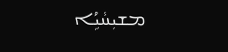ܡܫܝܼܚܵܝܹܳܐ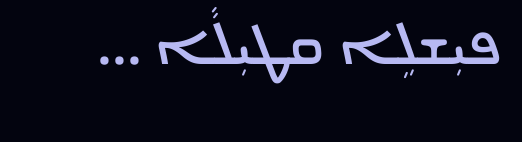ܦܝܼܫܠܹܐ ܩܛܝܼܠܵܐ ...